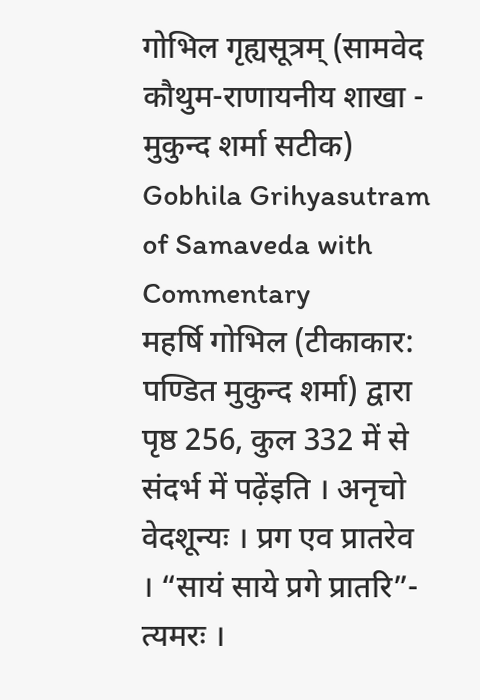गोभिल गृह्यसूत्रम् (सामवेद कौथुम-राणायनीय शाखा - मुकुन्द शर्मा सटीक)
Gobhila Grihyasutram of Samaveda with Commentary
महर्षि गोभिल (टीकाकार: पण्डित मुकुन्द शर्मा) द्वारा
पृष्ठ 256, कुल 332 में से
संदर्भ में पढ़ेंइति । अनृचो वेदशून्यः । प्रग एव प्रातरेव । “सायं साये प्रगे प्रातरि”- त्यमरः ।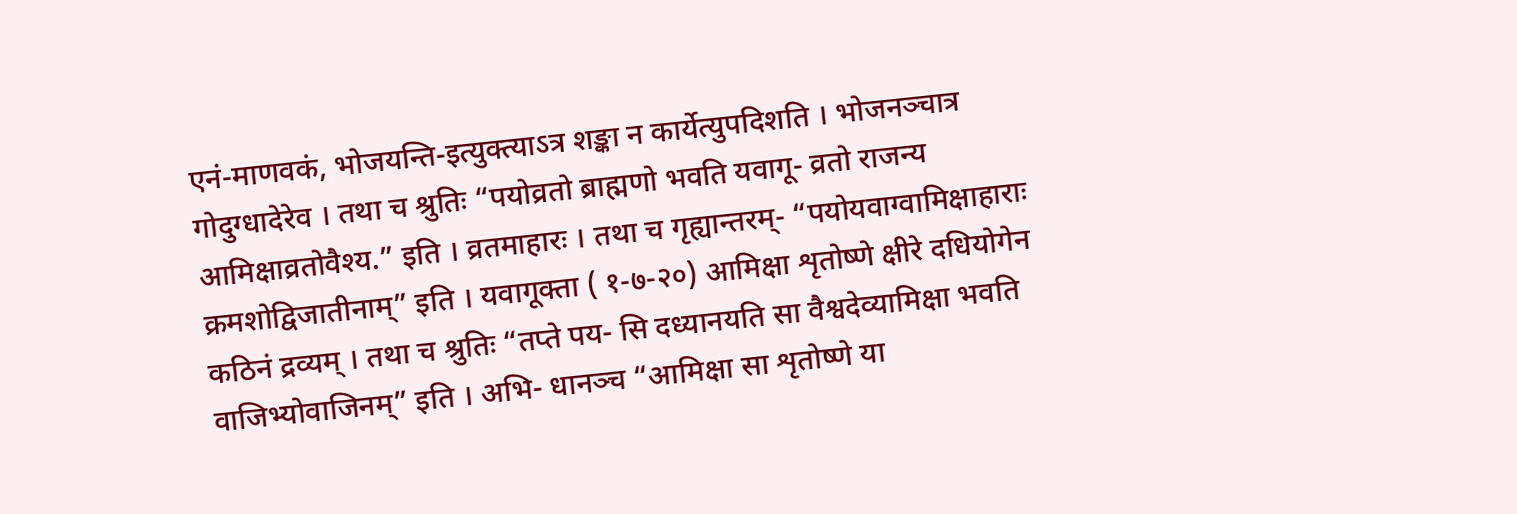एनं-माणवकं, भोजयन्ति-इत्युक्त्याऽत्र शङ्का न कार्येत्युपदिशति । भोजनञ्चात्र गोदुग्धादेरेव । तथा च श्रुतिः “पयोव्रतो ब्राह्मणो भवति यवागू- व्रतो राजन्य आमिक्षाव्रतोवैश्य.” इति । व्रतमाहारः । तथा च गृह्यान्तरम्- “पयोयवाग्वामिक्षाहाराः क्रमशोद्विजातीनाम्” इति । यवागूक्ता ( १-७-२०) आमिक्षा शृतोष्णे क्षीरे दधियोगेन कठिनं द्रव्यम् । तथा च श्रुतिः “तप्ते पय- सि दध्यानयति सा वैश्वदेव्यामिक्षा भवति वाजिभ्योवाजिनम्” इति । अभि- धानञ्च “आमिक्षा सा शृतोष्णे या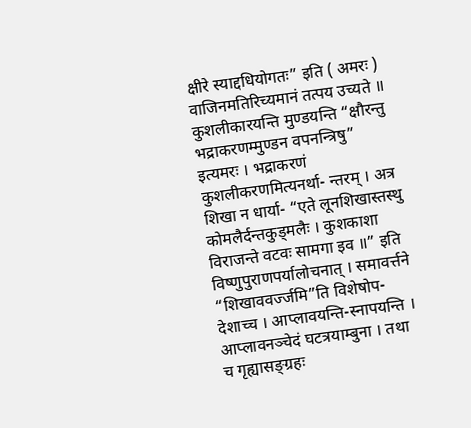क्षीरे स्याद्दधियोगतः” इति ( अमरः ) वाजिनमतिरिच्यमानं तत्पय उच्यते ॥ कुशलीकारयन्ति मुण्डयन्ति “क्षौरन्तु भद्राकरणम्मुण्डन वपनन्त्रिषु” इत्यमरः । भद्राकरणं कुशलीकरणमित्यनर्था- न्तरम् । अत्र शिखा न धार्या- “एते लूनशिखास्तस्थु कोमलैर्दन्तकुड्मलैः । कुशकाशा विराजन्ते वटवः सामगा इव ॥” इति विष्णुपुराणपर्यालोचनात् । समावर्त्तने “शिखाववर्ज्जमि”ति विशेषोप- देशाच्च । आप्लावयन्ति-स्नापयन्ति । आप्लावनञ्चेदं घटत्रयाम्बुना । तथा च गृह्यासङ्ग्रहः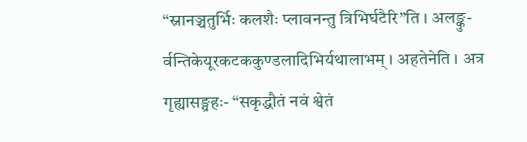“स्नानञ्चतुर्भिः कलशैः प्लावनन्तु त्रिभिर्घटैरि”ति । अलङ्कु- र्वन्तिकेयूरकटककुण्डलादिभिर्यथालाभम् । अहतेनेति । अत्र गृह्यासङ्ग्रहः- “सकृद्धौतं नवं श्वेतं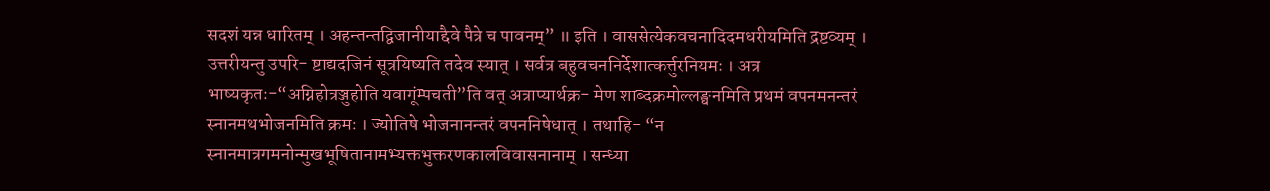सदशं यन्न धारितम् । अहन्तन्तद्विजानीयाद्दैवे पैत्रे च पावनम्” ॥ इति । वाससेत्येकवचनादिदमधरीयमिति द्रष्टव्यम् । उत्तरीयन्तु उपरि- ष्टाद्यदजिनं सूत्रयिष्यति तदेव स्यात् । सर्वत्र बहुवचननिर्देशात्कर्त्तुरनियमः । अत्र भाष्यकृतः-“अग्निहोत्रञ्जुहोति यवागूंम्पचती”ति वत् अत्राप्यार्थक्र- मेण शाब्दक्रमोल्लङ्घनमिति प्रथमं वपनमनन्तरं स्नानमथभोजनमिति क्रमः । ज्योतिषे भोजनानन्तरं वपननिषेधात् । तथाहि- “न स्नानमात्रगमनोन्मुखभूषितानामभ्यक्तभुक्तरणकालविवासनानाम् । सन्ध्या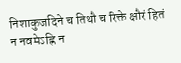निशाकुजदिने च तिथौ च रिक्ते क्षौरं हितं न नवमेऽह्नि न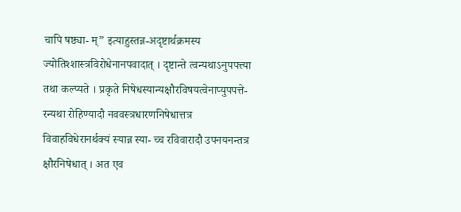चापि षष्ठ्या- म्” इत्याहुस्तन्न-अदृष्टार्थक्रमस्य ज्योतिश्शास्त्रविरोधेनानपवादात् । दृष्टान्ते त्वन्यथाऽनुपपत्त्या तथा कल्प्यते । प्रकृते निषेधस्यान्यक्षौरविषयत्वेनाप्युपपत्ते- रन्यथा रोहिण्यादौ नववस्त्रधारणनिषेधात्तत्र विवाहविधेरानर्थक्यं स्यान्न स्या- च्च रविवारादौ उपनयनन्तत्र क्षौरनिषेधात् । अत एव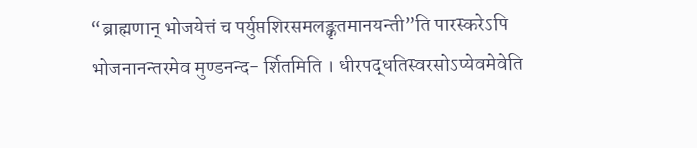“ब्राह्मणान् भोजयेत्तं च पर्युप्तशिरसमलङ्कृतमानयन्ती”ति पारस्करेऽपि भोजनानन्तरमेव मुण्डनन्द- र्शितमिति । धीरपद्धतिस्वरसोऽप्येवमेवेति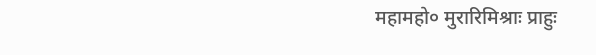महामहो० मुरारिमिश्राः प्राहुः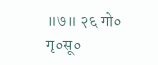॥७॥ २६ गो० गृ०सू०